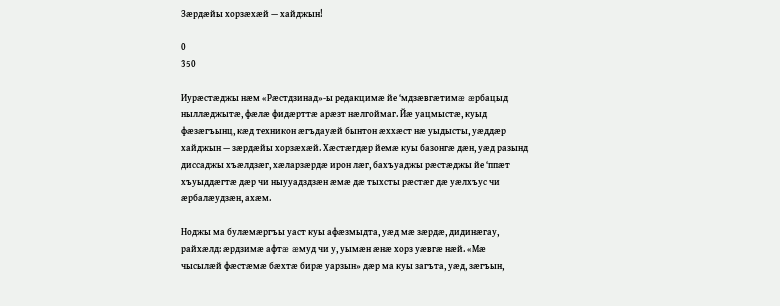Зæрдæйы хорзæхæй — хайджын!

0
350

Иурæстæджы нæм «Рæстдзинад»-ы редакцимæ йе ‘мдзæвгæтимæ æрбацыд ныллæджытæ, фæлæ фидæрттæ арæзт нæлгоймаг. Йæ уацмыстæ, куыд фæзæгъынц, кæд техникон æгъдауæй бынтон æххæст нæ уыдысты, уæддæр хайджын — зæрдæйы хорзæхæй. Хæстæгдæр йемæ куы базонгæ дæн, уæд разынд диссаджы хъæлдзæг, хæларзæрдæ ирон лæг, бахъуаджы рæстæджы йе ‘ппæт хъуыддæгтæ дæр чи ныууадздзæн æмæ дæ тыхсты рæстæг дæ уæлхъус чи æрбалæудзæн, ахæм.

Ноджы ма булæмæргъы уаст куы афæзмыдта, уæд мæ зæрдæ, дидинæгау, райхæлд: æрдзимæ афтæ æмуд чи у, уымæн æнæ хорз уæвгæ нæй. «Мæ чысылæй фæстæмæ бæхтæ бирæ уарзын» дæр ма куы загъта, уæд, зæгъын,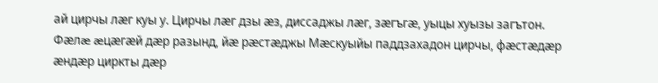ай цирчы лæг куы у. Цирчы лæг дзы æз, диссаджы лæг, зæгъгæ, уыцы хуызы загътон. Фæлæ æцæгæй дæр разынд, йæ рæстæджы Мæскуыйы паддзахадон цирчы, фæстæдæр æндæр циркты дæр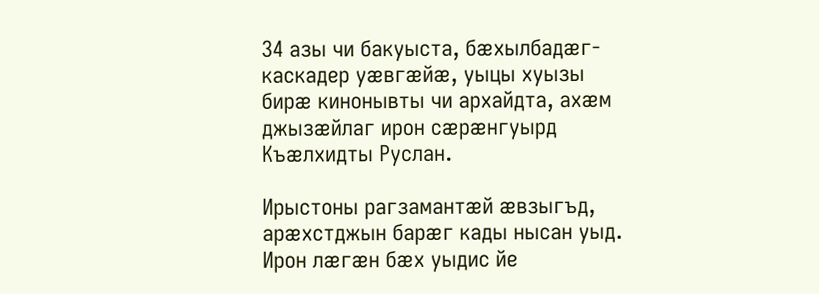34 азы чи бакуыста, бæхылбадæг-каскадер уæвгæйæ, уыцы хуызы бирæ кинонывты чи архайдта, ахæм джызæйлаг ирон сæрæнгуырд Къæлхидты Руслан.

Ирыстоны рагзамантæй æвзыгъд, арæхстджын барæг кады нысан уыд. Ирон лæгæн бæх уыдис йе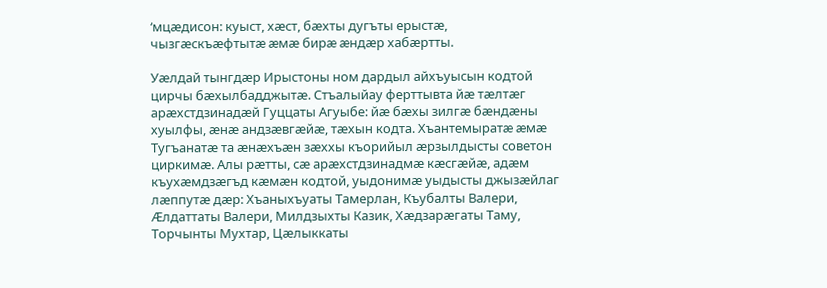‘мцæдисон: куыст, хæст, бæхты дугъты ерыстæ, чызгæскъæфтытæ æмæ бирæ æндæр хабæртты.

Уæлдай тынгдæр Ирыстоны ном дардыл айхъуысын кодтой цирчы бæхылбадджытæ. Стъалыйау ферттывта йæ тæлтæг арæхстдзинадæй Гуццаты Агуыбе: йæ бæхы зилгæ бæндæны хуылфы, æнæ андзæвгæйæ, тæхын кодта. Хъантемыратæ æмæ Тугъанатæ та æнæхъæн зæххы къорийыл æрзылдысты советон циркимæ. Алы рæтты, сæ арæхстдзинадмæ кæсгæйæ, адæм къухæмдзæгъд кæмæн кодтой, уыдонимæ уыдысты джызæйлаг лæппутæ дæр: Хъаныхъуаты Тамерлан, Къубалты Валери, Æлдаттаты Валери, Милдзыхты Казик, Хæдзарæгаты Таму, Торчынты Мухтар, Цæлыккаты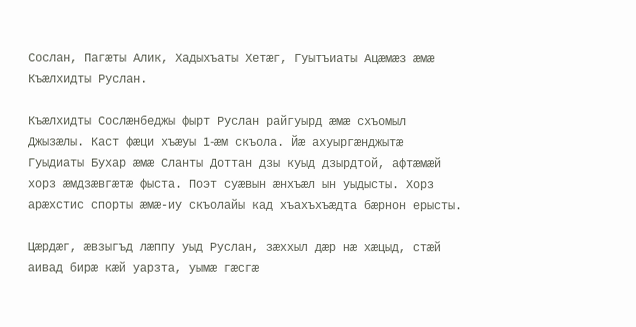Сослан, Пагæты Алик, Хадыхъаты Хетæг, Гуытъиаты Ацæмæз æмæ Къæлхидты Руслан.

Къæлхидты Сослæнбеджы фырт Руслан райгуырд æмæ схъомыл Джызæлы. Каст фæци хъæуы 1-æм скъола. Йæ ахуыргæнджытæ Гуыдиаты Бухар æмæ Сланты Доттан дзы куыд дзырдтой, афтæмæй хорз æмдзæвгæтæ фыста. Поэт суæвын æнхъæл ын уыдысты. Хорз арæхстис спорты æмæ-иу скъолайы кад хъахъхъæдта бæрнон ерысты.

Цæрдæг, æвзыгъд лæппу уыд Руслан, зæххыл дæр нæ хæцыд, стæй аивад бирæ кæй уарзта, уымæ гæсгæ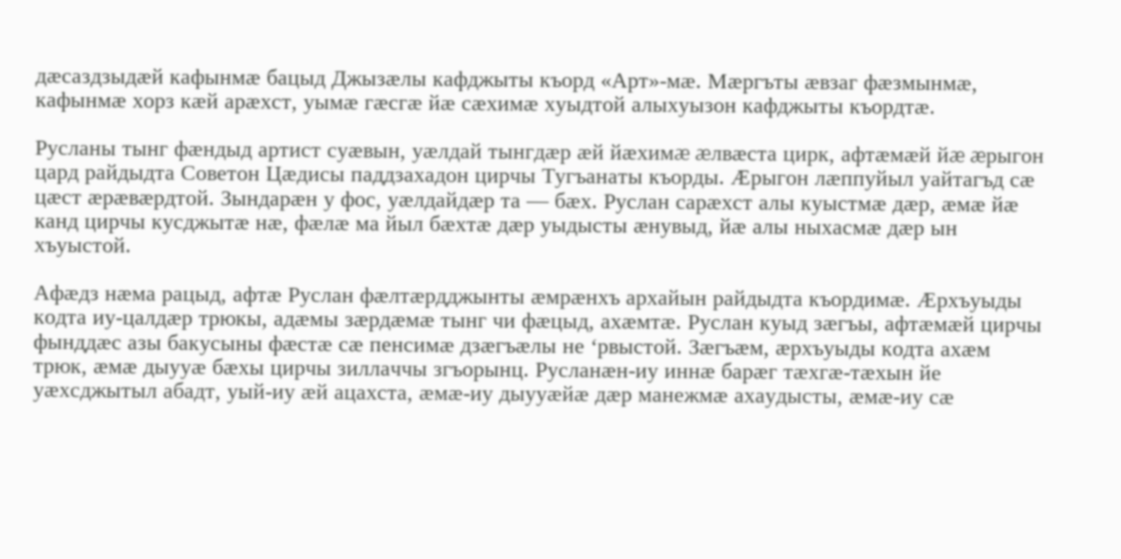дæсаздзыдæй кафынмæ бацыд Джызæлы кафджыты къорд «Арт»-мæ. Мæргъты æвзаг фæзмынмæ, кафынмæ хорз кæй арæхст, уымæ гæсгæ йæ сæхимæ хуыдтой алыхуызон кафджыты къордтæ.

Русланы тынг фæндыд артист суæвын, уæлдай тынгдæр æй йæхимæ æлвæста цирк, афтæмæй йæ æрыгон цард райдыдта Советон Цæдисы паддзахадон цирчы Тугъанаты къорды. Æрыгон лæппуйыл уайтагъд сæ цæст æрæвæрдтой. Зындарæн у фос, уæлдайдæр та — бæх. Руслан сарæхст алы куыстмæ дæр, æмæ йæ канд цирчы кусджытæ нæ, фæлæ ма йыл бæхтæ дæр уыдысты æнувыд, йæ алы ныхасмæ дæр ын хъуыстой.

Афæдз нæма рацыд, афтæ Руслан фæлтæрдджынты æмрæнхъ архайын райдыдта къордимæ. Æрхъуыды кодта иу-цалдæр трюкы, адæмы зæрдæмæ тынг чи фæцыд, ахæмтæ. Руслан куыд зæгъы, афтæмæй цирчы фынддæс азы бакусыны фæстæ сæ пенсимæ дзæгъæлы не ‘рвыстой. Зæгъæм, æрхъуыды кодта ахæм трюк, æмæ дыууæ бæхы цирчы зиллаччы згъорынц. Русланæн-иу иннæ барæг тæхгæ-тæхын йе уæхсджытыл абадт, уый-иу æй ацахста, æмæ-иу дыууæйæ дæр манежмæ ахаудысты, æмæ-иу сæ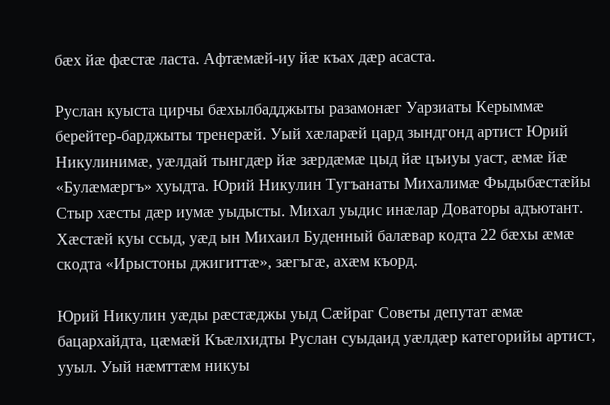бæх йæ фæстæ ласта. Афтæмæй-иу йæ къах дæр асаста.

Руслан куыста цирчы бæхылбадджыты разамонæг Уарзиаты Керыммæ берейтер-барджыты тренерæй. Уый хæларæй цард зындгонд артист Юрий Никулинимæ, уæлдай тынгдæр йæ зæрдæмæ цыд йæ цъиуы уаст, æмæ йæ «Булæмæргъ» хуыдта. Юрий Никулин Тугъанаты Михалимæ Фыдыбæстæйы Стыр хæсты дæр иумæ уыдысты. Михал уыдис инæлар Доваторы адъютант. Хæстæй куы ссыд, уæд ын Михаил Буденный балæвар кодта 22 бæхы æмæ скодта «Ирыстоны джигиттæ», зæгъгæ, ахæм къорд.

Юрий Никулин уæды рæстæджы уыд Сæйраг Советы депутат æмæ бацархайдта, цæмæй Къæлхидты Руслан суыдаид уæлдæр категорийы артист, ууыл. Уый нæмттæм никуы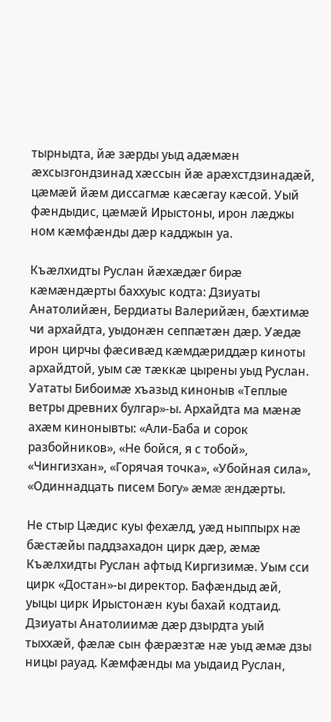тырныдта, йæ зæрды уыд адæмæн æхсызгондзинад хæссын йæ арæхстдзинадæй, цæмæй йæм диссагмæ кæсæгау кæсой. Уый фæндыдис, цæмæй Ирыстоны, ирон лæджы ном кæмфæнды дæр кадджын уа.

Къæлхидты Руслан йæхæдæг бирæ кæмæндæрты баххуыс кодта: Дзиуаты Анатолийæн, Бердиаты Валерийæн, бæхтимæ чи архайдта, уыдонæн сеппæтæн дæр. Уæдæ ирон цирчы фæсивæд кæмдæриддæр киноты архайдтой, уым сæ тæккæ цырены уыд Руслан. Уататы Бибоимæ хъазыд киноныв «Теплые ветры древних булгар»-ы. Архайдта ма мæнæ ахæм кинонывты: «Али-Баба и сорок разбойников», «Не бойся, я с тобой», «Чингизхан», «Горячая точка», «Убойная сила», «Одиннадцать писем Богу» æмæ æндæрты.

Не стыр Цæдис куы фехæлд, уæд ныппырх нæ бæстæйы паддзахадон цирк дæр, æмæ Къæлхидты Руслан афтыд Киргизимæ. Уым сси цирк «Достан»-ы директор. Бафæндыд æй, уыцы цирк Ирыстонæн куы бахай кодтаид. Дзиуаты Анатолиимæ дæр дзырдта уый тыххæй, фæлæ сын фæрæзтæ нæ уыд æмæ дзы ницы рауад. Кæмфæнды ма уыдаид Руслан,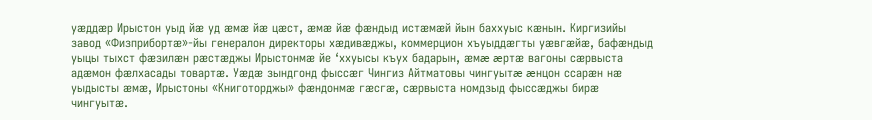уæддæр Ирыстон уыд йæ уд æмæ йæ цæст, æмæ йæ фæндыд истæмæй йын баххуыс кæнын. Киргизийы завод «Физприбортæ»-йы генералон директоры хæдивæджы, коммерцион хъуыддæгты уæвгæйæ, бафæндыд уыцы тыхст фæзилæн рæстæджы Ирыстонмæ йе ‘ххуысы къух бадарын, æмæ æртæ вагоны сæрвыста адæмон фæлхасады товартæ. Уæдæ зындгонд фыссæг Чингиз Айтматовы чингуытæ æнцон ссарæн нæ уыдысты æмæ, Ирыстоны «Книготорджы» фæндонмæ гæсгæ, сæрвыста номдзыд фыссæджы бирæ чингуытæ.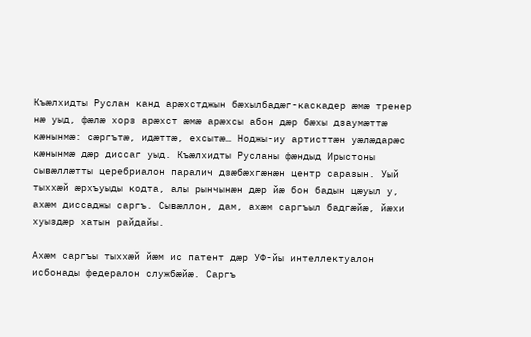Къæлхидты Руслан канд арæхстджын бæхылбадæг-каскадер æмæ тренер нæ уыд, фæлæ хорз арæхст æмæ арæхсы абон дæр бæхы дзаумæттæ кæнынмæ: сæргътæ, идæттæ, ехсытæ… Ноджы-иу артисттæн уæлæдарæс кæнынмæ дæр диссаг уыд. Къæлхидты Русланы фæндыд Ирыстоны сывæллæтты церебриалон паралич дзæбæхгæнæн центр саразын. Уый тыххæй æрхъуыды кодта, алы рынчынæн дæр йæ бон бадын цæуыл у, ахæм диссаджы саргъ. Сывæллон, дам, ахæм саргъыл бадгæйæ, йæхи хуыздæр хатын райдайы.

Ахæм саргъы тыххæй йæм ис патент дæр УФ-йы интеллектуалон исбонады федералон службæйæ. Саргъ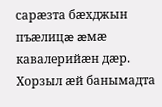сарæзта бæхджын пъæлицæ æмæ кавалерийæн дæр. Хорзыл æй банымадта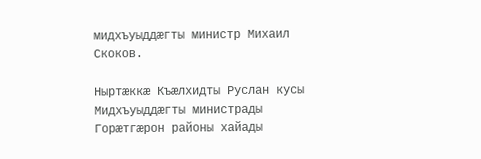мидхъуыддæгты министр Михаил Скоков.

Ныртæккæ Къæлхидты Руслан кусы Мидхъуыддæгты министрады Горæтгæрон районы хайады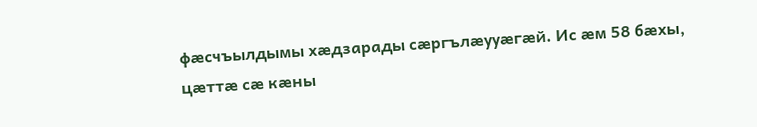фæсчъылдымы хæдзарады сæргълæууæгæй. Ис æм 58 бæхы, цæттæ сæ кæны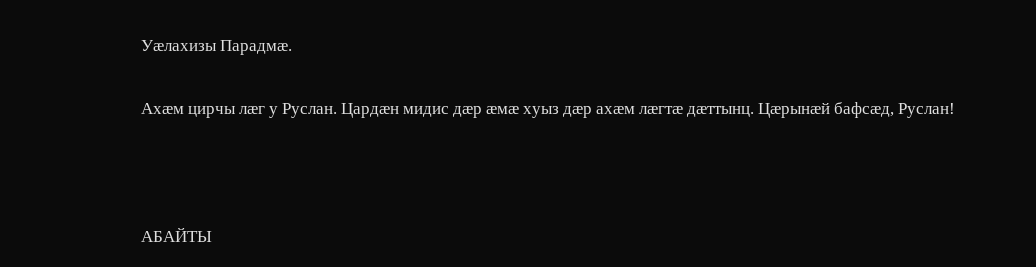Уæлахизы Парадмæ.

Ахæм цирчы лæг у Руслан. Цардæн мидис дæр æмæ хуыз дæр ахæм лæгтæ дæттынц. Цæрынæй бафсæд, Руслан!



АБАЙТЫ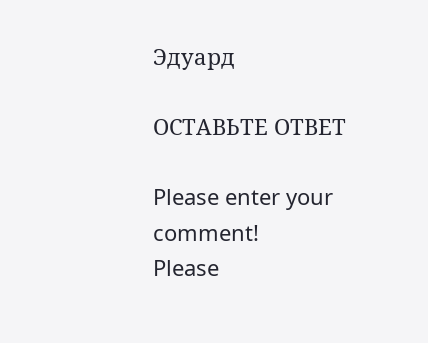Эдуард

ОСТАВЬТЕ ОТВЕТ

Please enter your comment!
Please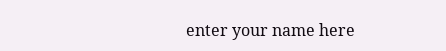enter your name here